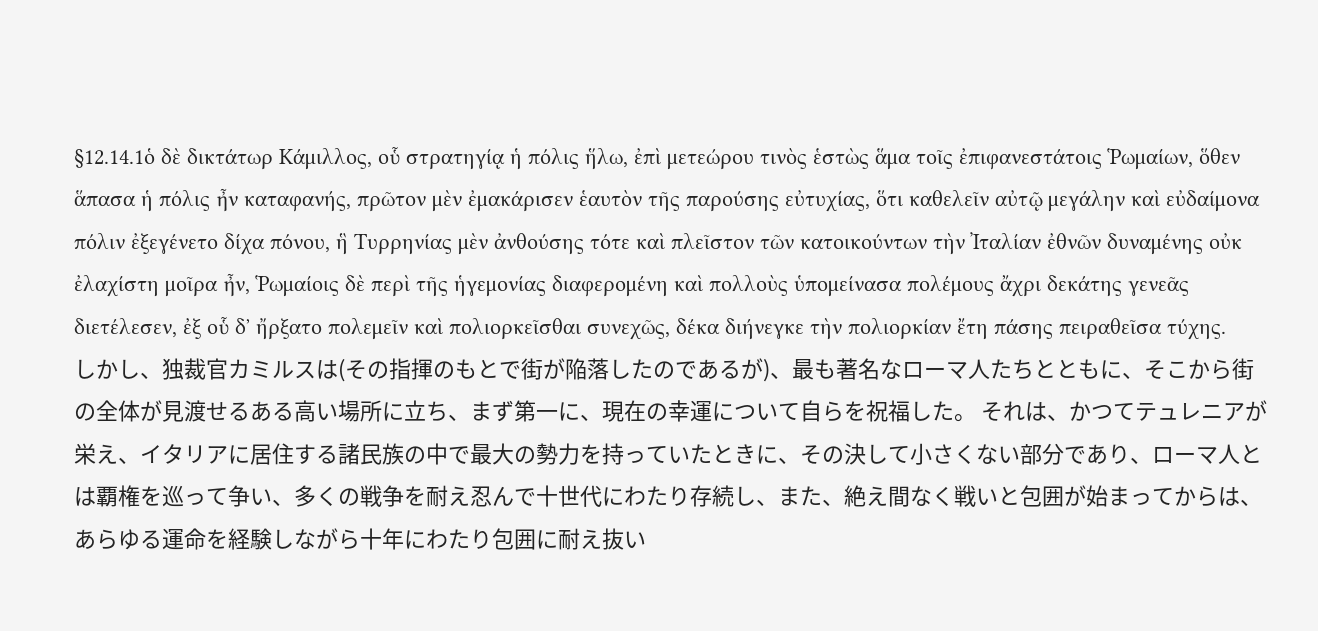§12.14.1ὁ δὲ δικτάτωρ Κάμιλλος, οὗ στρατηγίᾳ ἡ πόλις ἥλω, ἐπὶ μετεώρου τινὸς ἑστὼς ἅμα τοῖς ἐπιφανεστάτοις Ῥωμαίων, ὅθεν ἅπασα ἡ πόλις ἦν καταφανής, πρῶτον μὲν ἐμακάρισεν ἑαυτὸν τῆς παρούσης εὐτυχίας, ὅτι καθελεῖν αὐτῷ μεγάλην καὶ εὐδαίμονα πόλιν ἐξεγένετο δίχα πόνου, ἣ Τυρρηνίας μὲν ἀνθούσης τότε καὶ πλεῖστον τῶν κατοικούντων τὴν Ἰταλίαν ἐθνῶν δυναμένης οὐκ ἐλαχίστη μοῖρα ἦν, Ῥωμαίοις δὲ περὶ τῆς ἡγεμονίας διαφερομένη καὶ πολλοὺς ὑπομείνασα πολέμους ἄχρι δεκάτης γενεᾶς διετέλεσεν, ἐξ οὗ δʼ ἤρξατο πολεμεῖν καὶ πολιορκεῖσθαι συνεχῶς, δέκα διήνεγκε τὴν πολιορκίαν ἔτη πάσης πειραθεῖσα τύχης.
しかし、独裁官カミルスは(その指揮のもとで街が陥落したのであるが)、最も著名なローマ人たちとともに、そこから街の全体が見渡せるある高い場所に立ち、まず第一に、現在の幸運について自らを祝福した。 それは、かつてテュレニアが栄え、イタリアに居住する諸民族の中で最大の勢力を持っていたときに、その決して小さくない部分であり、ローマ人とは覇権を巡って争い、多くの戦争を耐え忍んで十世代にわたり存続し、また、絶え間なく戦いと包囲が始まってからは、あらゆる運命を経験しながら十年にわたり包囲に耐え抜い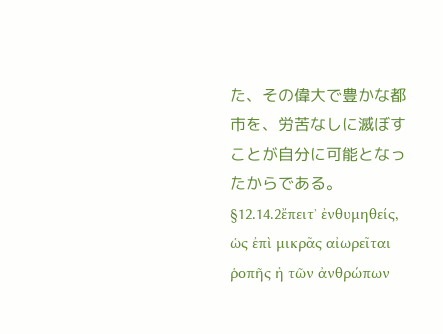た、その偉大で豊かな都市を、労苦なしに滅ぼすことが自分に可能となったからである。
§12.14.2ἔπειτʼ ἐνθυμηθείς, ὡς ἐπὶ μικρᾶς αἰωρεῖται ῥοπῆς ἡ τῶν ἀνθρώπων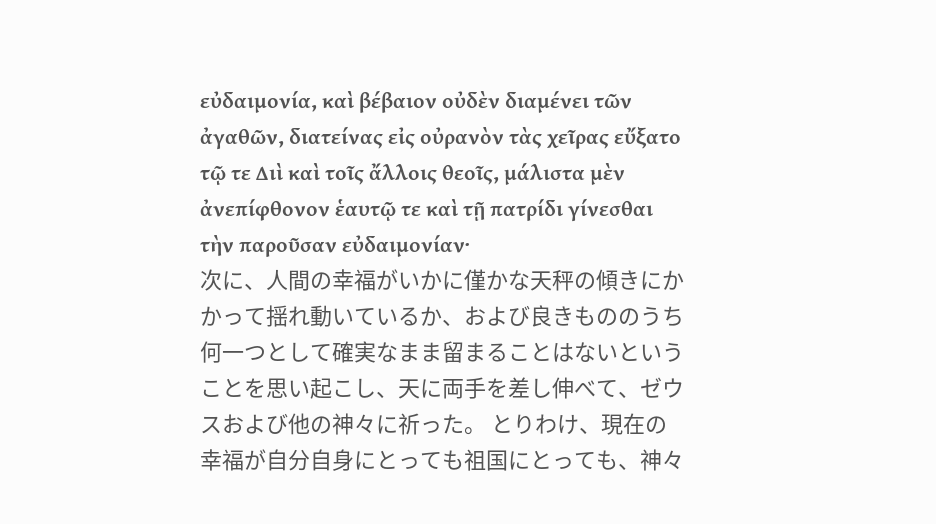εὐδαιμονία, καὶ βέβαιον οὐδὲν διαμένει τῶν ἀγαθῶν, διατείνας εἰς οὐρανὸν τὰς χεῖρας εὔξατο τῷ τε Διὶ καὶ τοῖς ἄλλοις θεοῖς, μάλιστα μὲν ἀνεπίφθονον ἑαυτῷ τε καὶ τῇ πατρίδι γίνεσθαι τὴν παροῦσαν εὐδαιμονίαν·
次に、人間の幸福がいかに僅かな天秤の傾きにかかって揺れ動いているか、および良きもののうち何一つとして確実なまま留まることはないということを思い起こし、天に両手を差し伸べて、ゼウスおよび他の神々に祈った。 とりわけ、現在の幸福が自分自身にとっても祖国にとっても、神々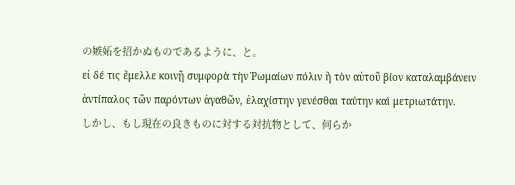の嫉妬を招かぬものであるように、と。
εἰ δέ τις ἔμελλε κοινῇ συμφορὰ τὴν Ῥωμαίων πόλιν ἢ τὸν αὐτοῦ βίον καταλαμβάνειν ἀντίπαλος τῶν παρόντων ἀγαθῶν, ἐλαχίστην γενέσθαι ταύτην καὶ μετριωτάτην.
しかし、もし現在の良きものに対する対抗物として、何らか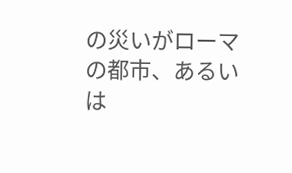の災いがローマの都市、あるいは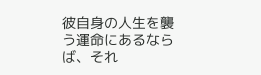彼自身の人生を襲う運命にあるならば、それ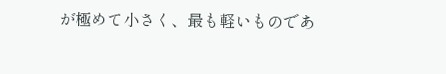が極めて小さく、最も軽いものであ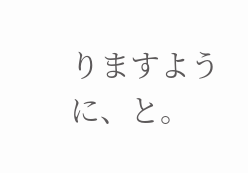りますように、と。